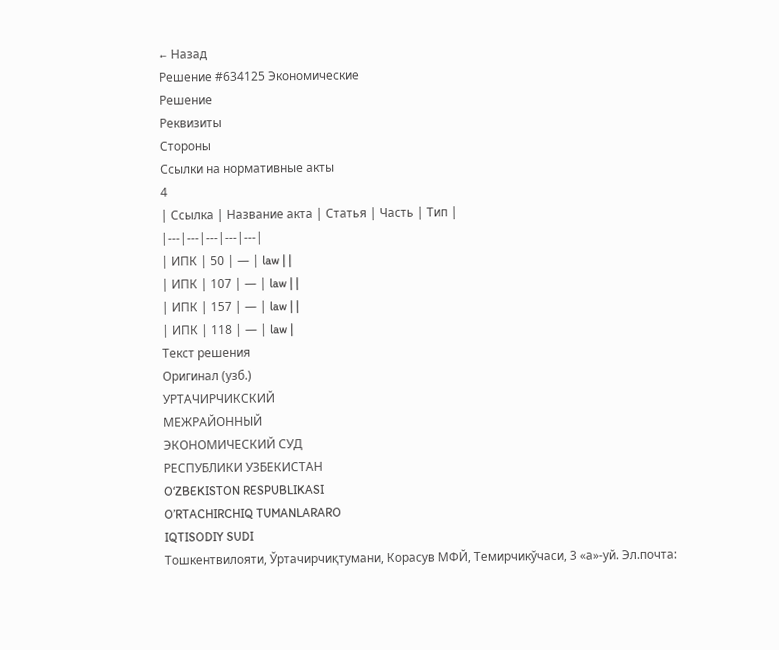← Назад
Решение #634125 Экономические
Решение
Реквизиты
Стороны
Ссылки на нормативные акты
4
| Ссылка | Название акта | Статья | Часть | Тип |
|---|---|---|---|---|
| ИПК | 50 | — | law | |
| ИПК | 107 | — | law | |
| ИПК | 157 | — | law | |
| ИПК | 118 | — | law |
Текст решения
Оригинал (узб.)
УРТАЧИРЧИКСКИЙ
МЕЖРАЙОННЫЙ
ЭКОНОМИЧЕСКИЙ СУД
РЕСПУБЛИКИ УЗБЕКИСТАН
O‘ZBEKISTON RESPUBLIKASI
O’RTACHIRCHIQ TUMANLARARO
IQTISODIY SUDI
Тошкентвилояти, Ўртачирчиқтумани, Корасув МФЙ, Темирчикўчаси, 3 «а»-уй. Эл.почта: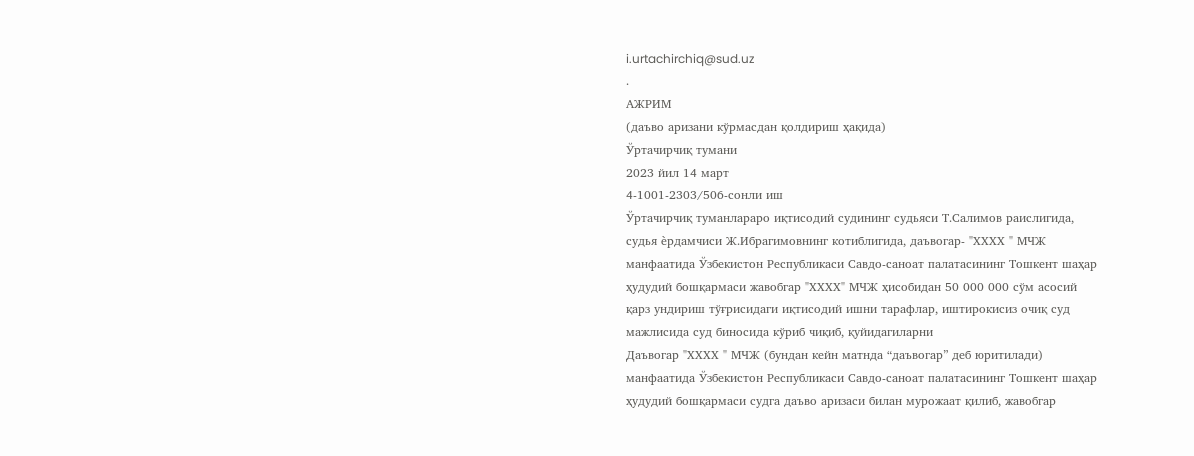i.urtachirchiq@sud.uz
.
АЖРИМ
(даъво аризани кўрмасдан қолдириш ҳақида)
Ўртачирчиқ тумани
2023 йил 14 март
4-1001-2303/506-сонли иш
Ўртачирчиқ туманлараро иқтисодий судининг судьяси Т.Салимов раислигида,
судья ѐрдамчиси Ж.Ибрагимовнинг котиблигида, даъвогар- "ХХХХ " МЧЖ
манфаатида Ўзбекистон Республикаси Савдо-саноат палатасининг Тошкент шаҳар
ҳудудий бошқармаси жавобгар "ХХХХ" МЧЖ ҳисобидан 50 000 000 сўм асосий
қарз ундириш тўғрисидаги иқтисодий ишни тарафлар, иштирокисиз очиқ суд
мажлисида суд биносида кўриб чиқиб, қуйидагиларни
Даъвогар "ХХХХ " МЧЖ (бундан кейн матнда “даъвогар” деб юритилади)
манфаатида Ўзбекистон Республикаси Савдо-саноат палатасининг Тошкент шаҳар
ҳудудий бошқармаси судга даъво аризаси билан мурожаат қилиб, жавобгар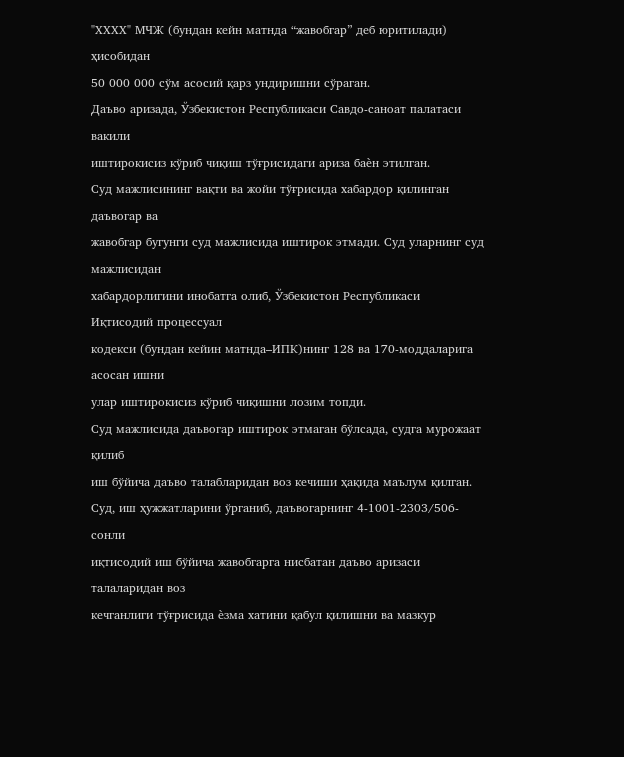"ХХХХ" МЧЖ (бундан кейн матнда “жавобгар” деб юритилади) ҳисобидан
50 000 000 сўм асосий қарз ундиришни сўраган.
Даъво аризада, Ўзбекистон Республикаси Савдо-саноат палатаси вакили
иштирокисиз кўриб чиқиш тўғрисидаги ариза баѐн этилган.
Суд мажлисининг вақти ва жойи тўғрисида хабардор қилинган даъвогар ва
жавобгар бугунги суд мажлисида иштирок этмади. Суд уларнинг суд мажлисидан
хабардорлигини инобатга олиб, Ўзбекистон Республикаси Иқтисодий процессуал
кодекси (бундан кейин матнда–ИПК)нинг 128 ва 170-моддаларига асосан ишни
улар иштирокисиз кўриб чиқишни лозим топди.
Суд мажлисида даъвогар иштирок этмаган бўлсада, судга мурожаат қилиб
иш бўйича даъво талабларидан воз кечиши ҳақида маълум қилган.
Суд, иш ҳужжатларини ўрганиб, даъвогарнинг 4-1001-2303/506-сонли
иқтисодий иш бўйича жавобгарга нисбатан даъво аризаси талаларидан воз
кечганлиги тўғрисида ѐзма хатини қабул қилишни ва мазкур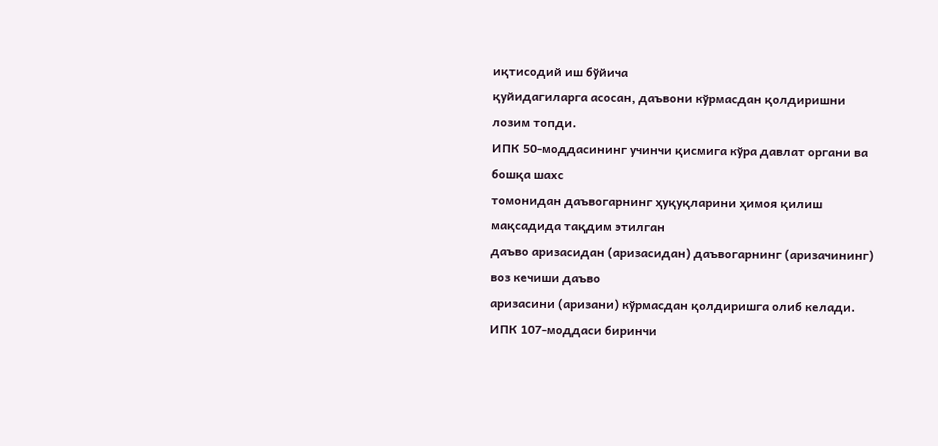иқтисодий иш бўйича
қуйидагиларга асосан, даъвони кўрмасдан қолдиришни лозим топди.
ИПК 50-моддасининг учинчи қисмига кўра давлат органи ва бошқа шахс
томонидан даъвогарнинг ҳуқуқларини ҳимоя қилиш мақсадида тақдим этилган
даъво аризасидан (аризасидан) даъвогарнинг (аризачининг) воз кечиши даъво
аризасини (аризани) кўрмасдан қолдиришга олиб келади.
ИПК 107-моддаси биринчи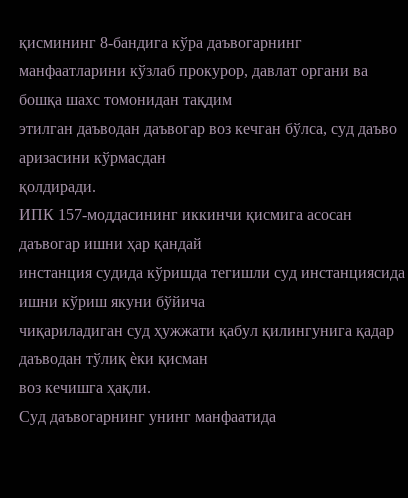қисмининг 8-бандига кўра даъвогарнинг
манфаатларини кўзлаб прокурор, давлат органи ва бошқа шахс томонидан тақдим
этилган даъводан даъвогар воз кечган бўлса, суд даъво аризасини кўрмасдан
қолдиради.
ИПК 157-моддасининг иккинчи қисмига асосан даъвогар ишни ҳар қандай
инстанция судида кўришда тегишли суд инстанциясида ишни кўриш якуни бўйича
чиқариладиган суд ҳужжати қабул қилингунига қадар даъводан тўлиқ ѐки қисман
воз кечишга ҳақли.
Суд даъвогарнинг унинг манфаатида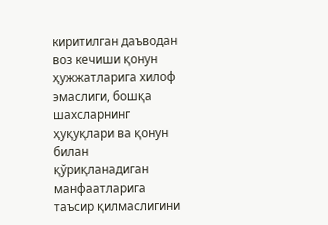киритилган даъводан воз кечиши қонун
ҳужжатларига хилоф эмаслиги, бошқа шахсларнинг ҳуқуқлари ва қонун билан
қўриқланадиган манфаатларига таъсир қилмаслигини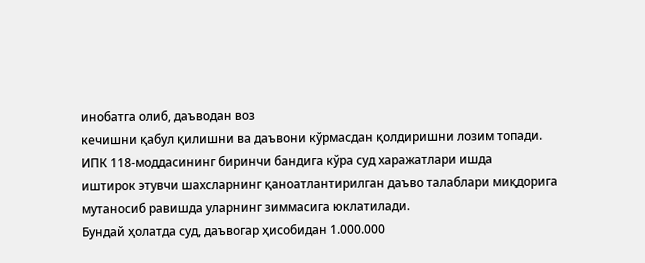инобатга олиб, даъводан воз
кечишни қабул қилишни ва даъвони кўрмасдан қолдиришни лозим топади.
ИПК 118-моддасининг биринчи бандига кўра суд харажатлари ишда
иштирок этувчи шахсларнинг қаноатлантирилган даъво талаблари миқдорига
мутаносиб равишда уларнинг зиммасига юклатилади.
Бундай ҳолатда суд, даъвогар ҳисобидан 1.000.000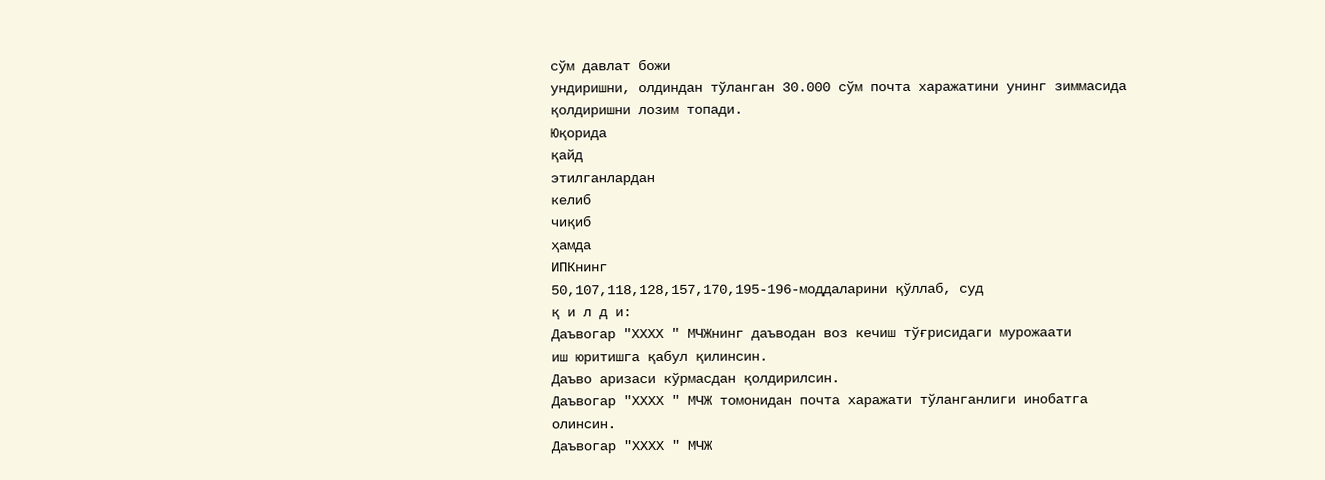сўм давлат божи
ундиришни, олдиндан тўланган 30.000 сўм почта харажатини унинг зиммасида
қолдиришни лозим топади.
Юқорида
қайд
этилганлардан
келиб
чиқиб
ҳамда
ИПКнинг
50,107,118,128,157,170,195-196-моддаларини қўллаб, суд
қ и л д и:
Даъвогар "ХХХХ " МЧЖнинг даъводан воз кечиш тўғрисидаги мурожаати
иш юритишга қабул қилинсин.
Даъво аризаси кўрмасдан қолдирилсин.
Даъвогар "ХХХХ " МЧЖ томонидан почта харажати тўланганлиги инобатга
олинсин.
Даъвогар "ХХХХ " МЧЖ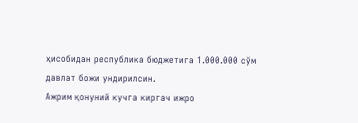ҳисобидан республика бюджетига 1.000.000 сўм
давлат божи ундирилсин.
Ажрим қонуний кучга киргач ижро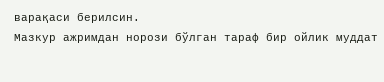варақаси берилсин.
Мазкур ажримдан норози бўлган тараф бир ойлик муддат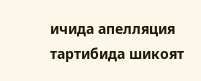ичида апелляция
тартибида шикоят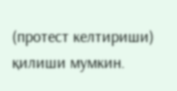(протест келтириши) қилиши мумкин.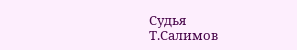Судья
Т.Салимов